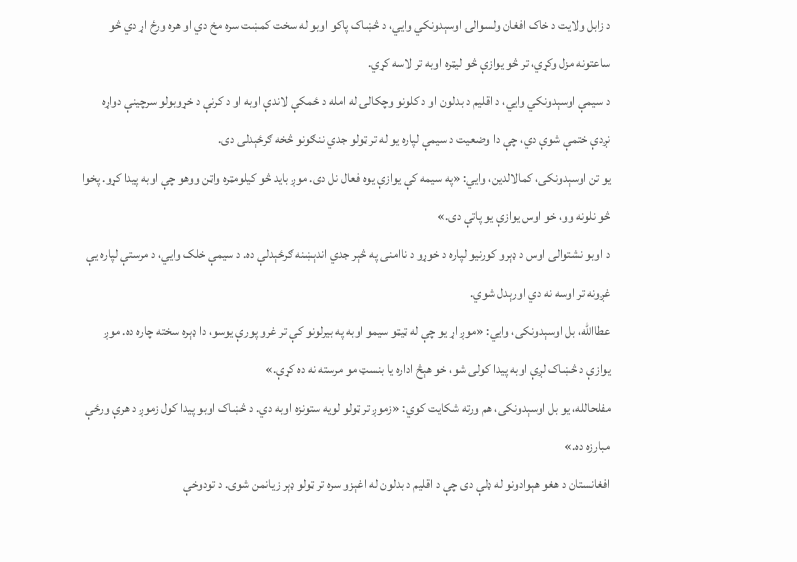د زابل ولایت د خاک افغان ولسوالۍ اوسېدونکي وايي، د څښاک پاکو اوبو له سخت کمښت سره مخ دي او هره ورځ اړ دي څو ساعتونه مزل وکړي، تر څو یوازې څو لیټره اوبه تر لاسه کړي.
د سیمې اوسېدونکي وایي، د اقلیم د بدلون او د کلونو وچکالۍ له امله د ځمکې لاندې اوبه او د کرنې د خړوبولو سرچینې دواړه نږدې ختمې شوې دي، چې دا وضعیت د سیمې لپاره یو له تر ټولو جدي ننګونو څخه ګرځېدلی دی.
یو تن اوسېدونکی، کمالالدین، وايي: «په سیمه کې یوازې یوه فعال نل دی. موږ باید څو کیلومټره واټن ووهو چې اوبه پیدا کړو. پخوا څو نلونه وو، خو اوس یوازې یو پاتې دی.»
د اوبو نشتوالی اوس د ډېرو کورنیو لپاره د خوړو د ناامنی په څېر جدي اندېښنه ګرځېدلې ده. د سیمې خلک وايي، د مرستې لپاره یې غږونه تر اوسه نه دي اورېدل شوي.
عطاالله، بل اوسېدونکی، وايي: «موږ اړ یو چې له ټیټو سیمو اوبه په بیرلونو کې تر غرو پورې یوسو، دا ډېره سخته چاره ده. موږ یوازې د څښاک لږې اوبه پیدا کولی شو، خو هېڅ اداره یا بنسټ مو مرسته نه ده کړې.»
مفلحالله، یو بل اوسېدونکی، هم ورته شکایت کوي: «زموږ تر ټولو لویه ستونزه اوبه دي. د څښاک اوبو پیدا کول زموږ د هرې ورځې مبارزه ده.»
افغانستان د هغو هېوادونو له ډلې دی چې د اقلیم د بدلون له اغېزو سره تر ټولو ډېر زیانمن شوی. د تودوخې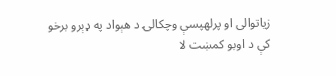زیاتوالی او پرلهپسې وچکالۍ د هېواد په ډېرو برخو کې د اوبو کمښت لا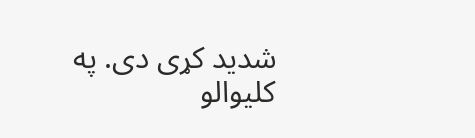شدید کړی دی. په کلیوالو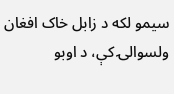سیمو لکه د زابل خاک افغان ولسوالۍ کې، د اوبو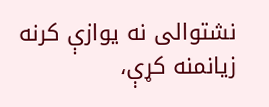نشتوالی نه یوازې کرنه زیانمنه کړې،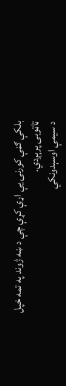بلکې ګڼې کورنۍ یې اړې کړې چې د ښه ژوند په تمه خپل ټاټوبی پرېږدي.
د سیمې اوسېدونکي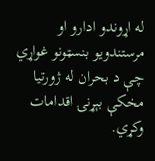له اړوندو ادارو او مرستندویو بنسټونو غواړي چې د بحران له ژورتیا مخکې بېړنۍ اقدامات وکړي.